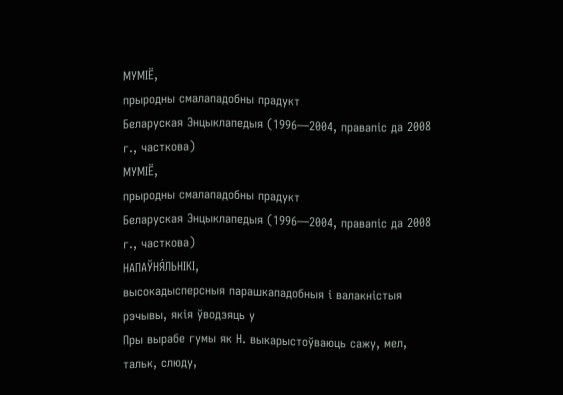МУМІЁ,
прыродны смалападобны прадукт
Беларуская Энцыклапедыя (1996—2004, правапіс да 2008 г., часткова)
МУМІЁ,
прыродны смалападобны прадукт
Беларуская Энцыклапедыя (1996—2004, правапіс да 2008 г., часткова)
НАПАЎНЯ́ЛЬНІКІ,
высокадысперсныя парашкападобныя і валакністыя рэчывы, якія ўводзяць у
Пры вырабе гумы як Н. выкарыстоўваюць сажу, мел, тальк, слюду,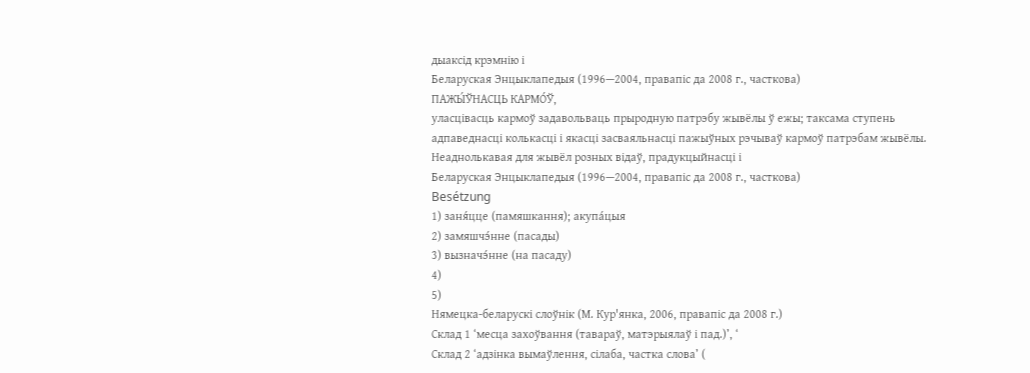дыаксід крэмнію і
Беларуская Энцыклапедыя (1996—2004, правапіс да 2008 г., часткова)
ПАЖЫ́ЎНАСЦЬ КАРМО́Ў,
уласцівасць кармоў задавольваць прыродную патрэбу жывёлы ў ежы; таксама ступень адпаведнасці колькасці і якасці засваяльнасці пажыўных рэчываў кармоў патрэбам жывёлы. Неаднолькавая для жывёл розных відаў, прадукцыйнасці і
Беларуская Энцыклапедыя (1996—2004, правапіс да 2008 г., часткова)
Besétzung
1) заня́цце (памяшкання); акупа́цыя
2) замяшчэ́нне (пасады)
3) вызначэ́нне (на пасаду)
4)
5)
Нямецка-беларускі слоўнік (М. Кур'янка, 2006, правапіс да 2008 г.)
Склад 1 ‘месца захоўвання (тавараў, матэрыялаў і пад.)’, ‘
Склад 2 ‘адзінка вымаўлення, сілаба, частка слова’ (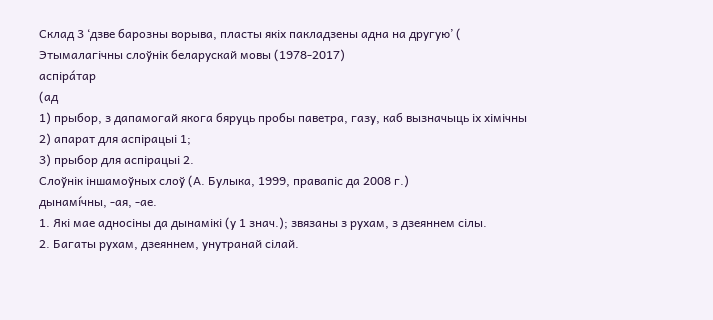Склад 3 ‘дзве барозны ворыва, пласты якіх пакладзены адна на другую’ (
Этымалагічны слоўнік беларускай мовы (1978-2017)
аспіра́тар
(ад
1) прыбор, з дапамогай якога бяруць пробы паветра, газу, каб вызначыць іх хімічны
2) апарат для аспірацыі 1;
3) прыбор для аспірацыі 2.
Слоўнік іншамоўных слоў (А. Булыка, 1999, правапіс да 2008 г.)
дынамі́чны, ‑ая, ‑ае.
1. Які мае адносіны да дынамікі (у 1 знач.); звязаны з рухам, з дзеяннем сілы.
2. Багаты рухам, дзеяннем, унутранай сілай.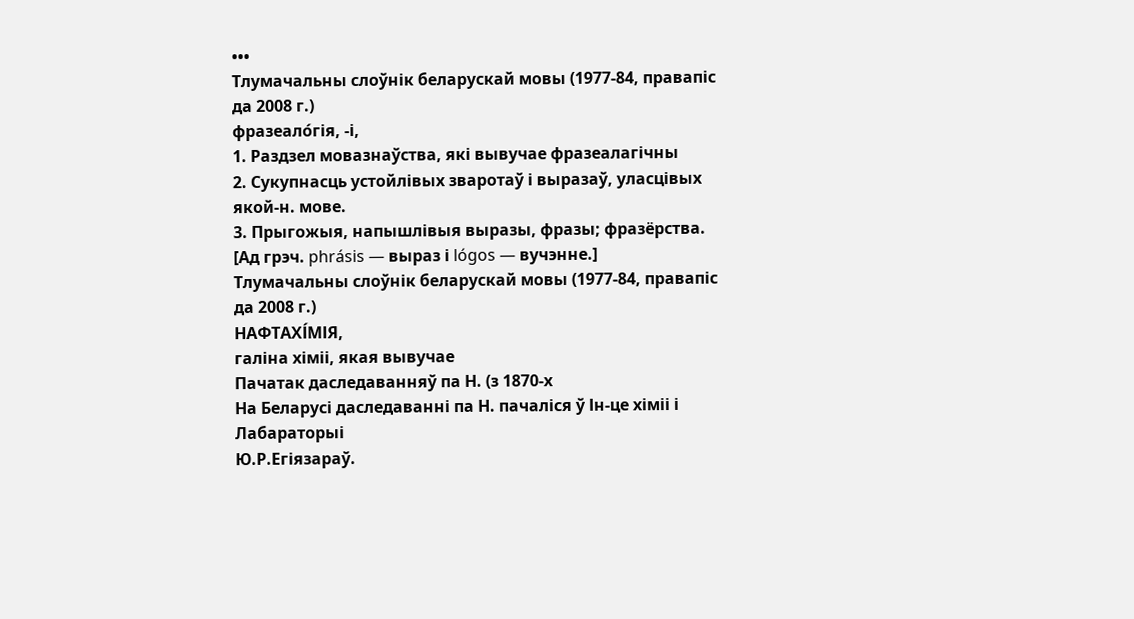•••
Тлумачальны слоўнік беларускай мовы (1977-84, правапіс да 2008 г.)
фразеало́гія, ‑і,
1. Раздзел мовазнаўства, які вывучае фразеалагічны
2. Сукупнасць устойлівых зваротаў і выразаў, уласцівых якой‑н. мове.
3. Прыгожыя, напышлівыя выразы, фразы; фразёрства.
[Ад грэч. phrásis — выраз і lógos — вучэнне.]
Тлумачальны слоўнік беларускай мовы (1977-84, правапіс да 2008 г.)
НАФТАХІ́МІЯ,
галіна хіміі, якая вывучае
Пачатак даследаванняў па Н. (з 1870-х
На Беларусі даследаванні па Н. пачаліся ў Ін-це хіміі і Лабараторыі
Ю.Р.Егіязараў.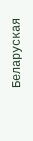Беларуская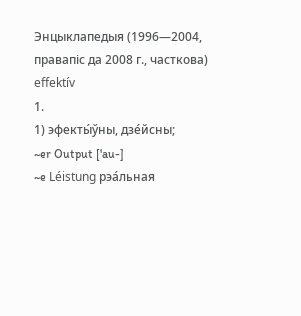Энцыклапедыя (1996—2004, правапіс да 2008 г., часткова)
effektív
1.
1) эфекты́ўны, дзе́йсны;
~er Output ['au-]
~e Léistung рэа́льная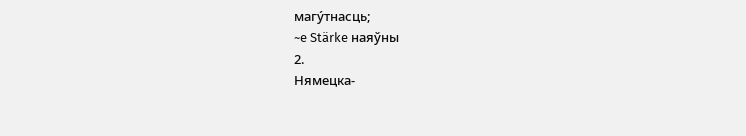магу́тнасць;
~e Stärke наяўны
2.
Нямецка-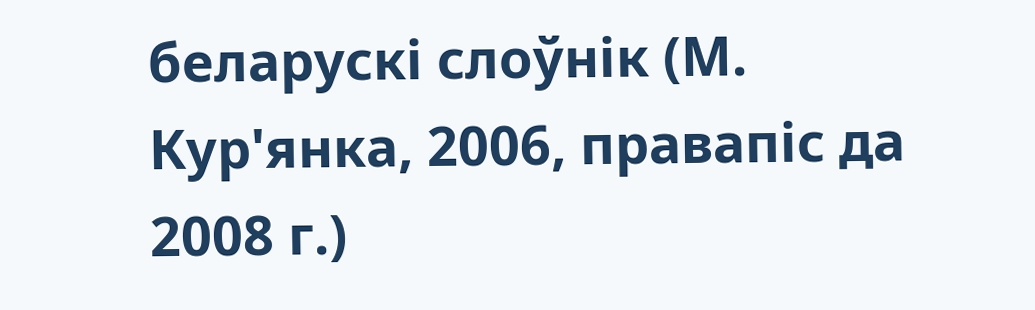беларускі слоўнік (М. Кур'янка, 2006, правапіс да 2008 г.)